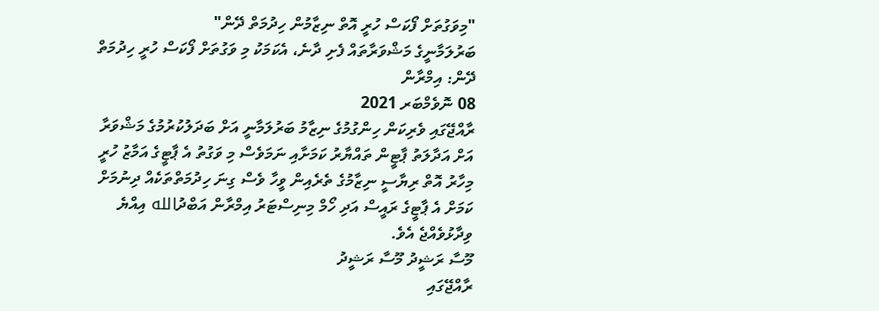"މިވަގުތަށް ފޯކަސް ހުރީ އޮތް ނިޒާމުން ހިދުމަތް ދޭން"
ބަރުލަމާނީގެ މަޝްވަރާތައް ފެށި ދާނެ، އެކަމަކު މި ވަގުތަށް ފޯކަސް ހުރީ ހިދުމަތް ދޭން: އިމްރާން
08 ނޮވެމްބަރ 2021
ރާއްޖޭގައި ވެރިކަން ހިންގުމުގެ ނިޒާމު ބަރުލަމާނީ އަށް ބަދަލުކުރުމުގެ މަޝްވަރާ އަށް އަދާލަތު ޕާޓީން ތައްޔާރު ކަމަށާއި ނަމަވެސް މި ވަގުތު އެ ޕާޓީގެ އަމާޒު ހުރީ މިހާރު އޮތް ރިޔާސީ ނިޒާމުގެ ތެރެއިން ވީހާ ވެސް ގިނަ ހިދުމަތްތަކެއް ދިނުމަށް ކަމަށް އެ ޕާޓީގެ ރައީސް އަދި ހޯމް މިނިސްޓަރު އިމްރާން އަބްދުالله އިއްޔެ ވިދާޅުވެއްޖެ އެވެ.
މޫސާ ރަޝީދު މޫސާ ރަޝީދު
ރާއްޖޭގައި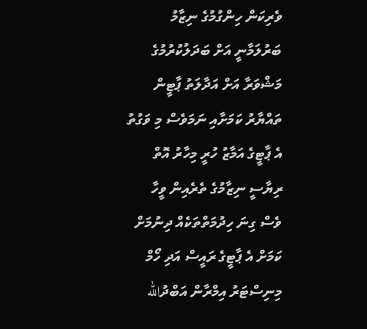ވެރިކަން ހިންގުމުގެ ނިޒާމު ބަރުލަމާނީ އަށް ބަދަލުކުރުމުގެ މަޝްވަރާ އަށް އަދާލަތު ޕާޓީން ތައްޔާރު ކަމަށާއި ނަމަވެސް މި ވަގުތު އެ ޕާޓީގެ އަމާޒު ހުރީ މިހާރު އޮތް ރިޔާސީ ނިޒާމުގެ ތެރެއިން ވީހާ ވެސް ގިނަ ހިދުމަތްތަކެއް ދިނުމަށް ކަމަށް އެ ޕާޓީގެ ރައީސް އަދި ހޯމް މިނިސްޓަރު އިމްރާން އަބްދުالله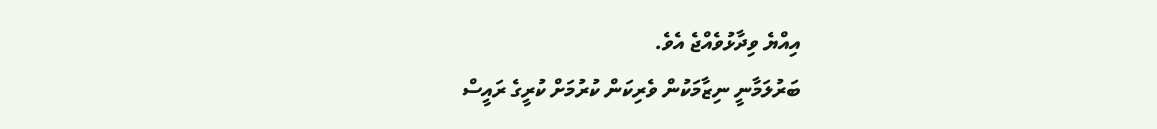އިއްޔެ ވިދާޅުވެއްޖެ އެވެ.
ބަރުލަމާނީ ނިޒާމަކުން ވެރިކަން ކުރުމަށް ކުރީގެ ރައީސް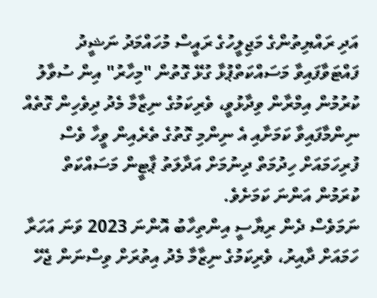އަދި ރައްޔިތުންގެ މަޖިލީހުގެ ރައީސް މުހައްމަދު ނަޝީދު ފައްޓަވާފައިވާ މަސައްކަތްޕުޅާ ގުޅޭ ގޮތުން "މިހާރު" އިން ސުވާލު ކުރުމުން އިމްރާން ވިދާޅުވީ، ވެރިކަމުގެ ނިޒާމާ މެދު ދިވެހިން ގޮތެއް ނިންމާފައިވާ ކަމަށާއި އެ ނިންމި ގޮތުގެ ތެރެއިން ވީހާ ވެސް ފުރިހަމައަށް ހިދުމަތް ދިނުމަށް އަދާލަތު ޕާޓީން މަސައްކަތް ކުރަމުން އަންނަ ކަމަށެވެ.
ނަމަވެސް ދެން ރިޔާސީ އިންތިހާބު އޮންނަ 2023 ވަނަ އަހަރާ ހަމައަށް ދާއިރު، ވެރިކަމުގެ ނިޒާމާ މެދު އިތުރަށް ވިސްނަން ޖެހޭ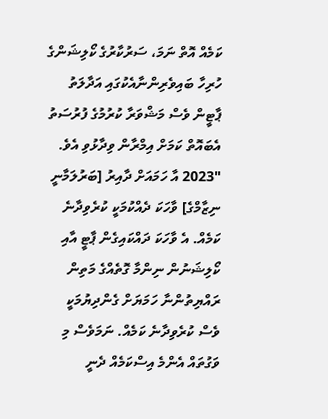ކަމެއް އޮތް ނަމަ، ސަރުކާރުގެ ކޯލިޝަންގެ ހުރިހާ ބައިވެރިންނާއެކުގައި އަދާލަތު ޕާޓީން ވެސް މަޝްވަރާ ކުރުމުގެ ފުރުސަތު އެބައޮތް ކަމަށް އިމްރާން ވިދާޅުވި އެވެ.
"2023 އާ ހަމައަށް ދާއިރު [ބަރުލަމާނީ ނިޒާމްގެ] ވާހަކަ ދެއްކުމަކީ ކުރެވިދާނެ ކަމެއް. އެ ވާހަކަ ދައްކައިގެން ޕާޓީ އާއި ކޯލިޝަނުން ނިންމާ ގޮތެއްގެ މަތިން ރައްޔިތުންނާ ހަމަޔަށް ގެންދިޔުމަކީ ވެސް ކުރެވިދާނެ ކަމެއް. ނަމަވެސް މި ވަގުތައް އެންމެ އިސްކަމެއް ދެނީ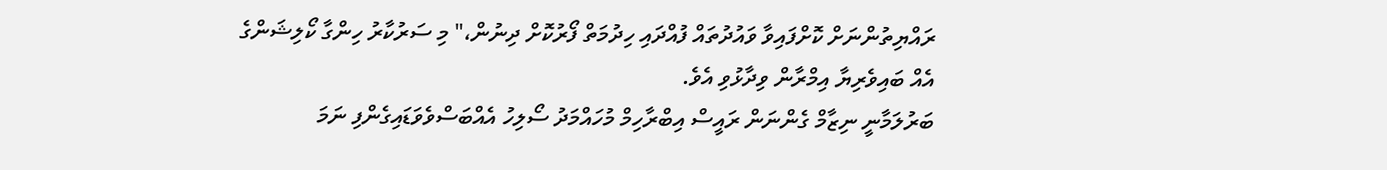ރައްޔިތުންނަށް ކޮށްފައިވާ ވައުދުތައް ފުއްދައި ހިދުމަތް ފޯރުކޮށް ދިނުން،" މި ސަރުކާރު ހިންގާ ކޯލިޝަންގެ އެއް ބައިވެރިޔާ އިމްރާން ވިދާޅުވި އެވެ.
ބަރުލަމާނީ ނިޒާމް ގެންނަން ރައީސް އިބްރާހިމް މުހައްމަދު ސޯލިހު އެއްބަސްވެވަޑައިގެންފި ނަމަ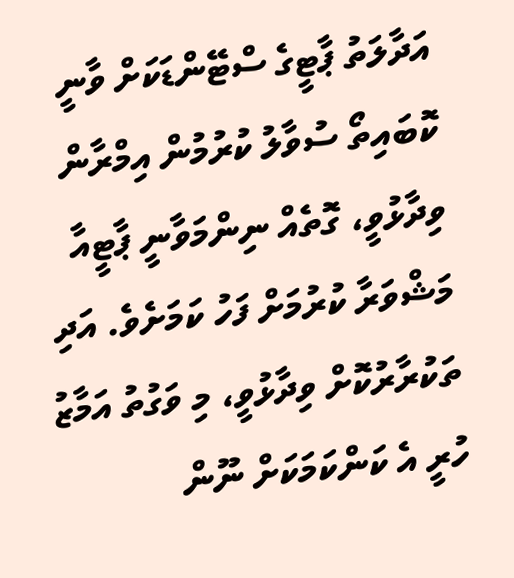އަދާލަތު ޕާޓީގެ ސްޓޭންޑަކަށް ވާނީ ކޮބައިތޯ ސުވާލު ކުރުމުން އިމްރާން ވިދާޅުވީ، ގޮތެއް ނިންމަވާނީ ޕާޓީއާ މަޝްވަރާ ކުރުމަށް ފަހު ކަމަށެވެ. އަދި ތަކުރާރުކޮށް ވިދާޅުވީ، މި ވަގުތު އަމާޒު ހުރީ އެ ކަންކަމަކަށް ނޫން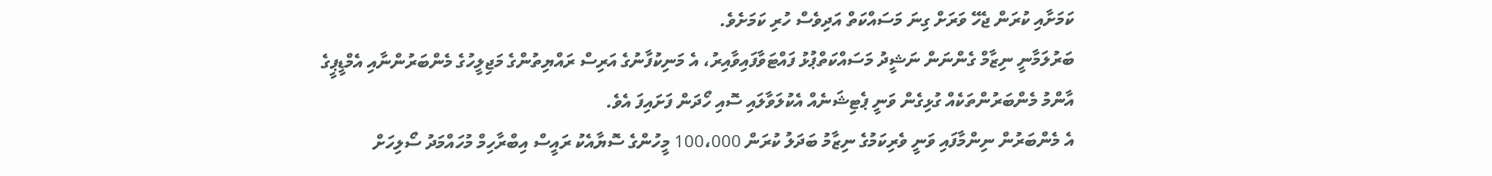ކަމަށާއި ކުރަން ޖެހޭ ވަރަށް ގިނަ މަސައްކަތް އަދިވެސް ހުރި ކަމަށެވެ.
ބަރުލަމާނީ ނިޒާމް ގެންނަން ނަޝީދު މަސައްކަތްޕުޅު ފައްޓަވާފައިވާއިރު، އެ މަނިކުފާނުގެ އަރިސް ރައްޔިތުންގެ މަޖިލީހުގެ މެންބަރުންނާއި އެމްޑީޕީގެ އާންމު މެންބަރުންތަކެއް ގުޅިގެން ވަނީ ޕެޓިޝަނެއް އެކުލަވާލައި ސޮއި ހޯދަން ފަށައިފަ އެވެ.
އެ މެންބަރުން ނިންމާފައި ވަނީ ވެރިކަމުގެ ނިޒާމު ބަދަލު ކުރަން 100،000 މީހުންގެ ސޮޔާއެކު ރައީސް އިބްރާހިމް މުހައްމަދު ސޯލިހަށް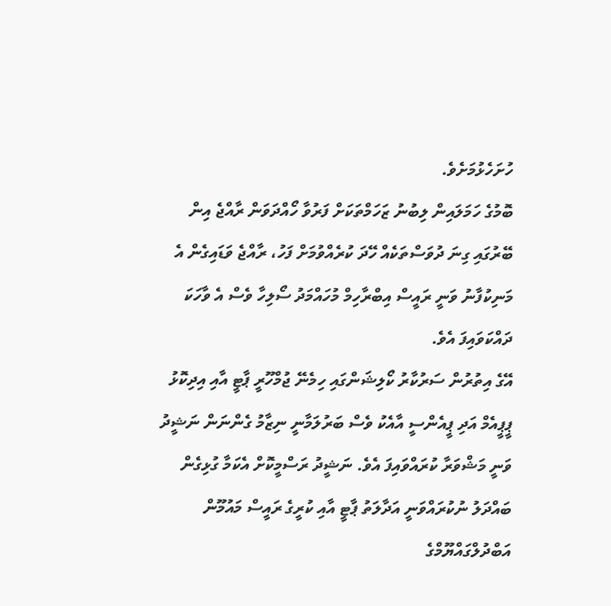ހުށަހެޅުމަށެވެ.
ބޮމުގެ ހަމަލައިން ލިބުނު ޒަހަމްތަކަށް ފަރުވާ ހޯއްދަވަން ރާއްޖެ އިން ބޭރުގައި ގިނަ ދުވަސްތަކެއް ހޭދަ ކުރެއްވުމަށް ފަހު، ރާއްޖެ ވަޑައިގެން އެ މަނިކުފާނު ވަނީ ރައީސް އިބްރާހިމް މުހައްމަދު ސޯލިހާ ވެސް އެ ވާހަކަ ދައްކަވައިފަ އެވެ.
އޭގެ އިތުރުން ސަރުކާރު ކޯލިޝަންގައި ހިމެނޭ ޖުމްހޫރީ ޕާޓީ އާއި އިދިކޮޅު ޕީޕީއެމް އަދި ޕީއެންސީ އާއެކު ވެސް ބަރުލަމާނީ ނިޒާމު ގެންނަން ނަޝީދު ވަނީ މަޝްވަރާ ކުރައްވައިފަ އެވެ. ނަޝީދު ރަސްމީކޮށް އެކަމާ ގުޅިގެން ބައްދަލު ނުކުރައްވަނީ އަދާލަތު ޕާޓީ އާއި ކުރީގެ ރައީސް މައުމޫން އަބްދުލްގައްޔޫމްގެ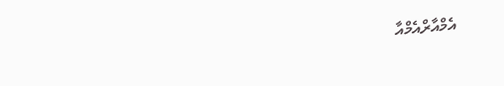އެމްއާރްއެމްއާ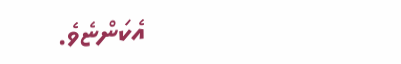އެކަންޏެވެ.